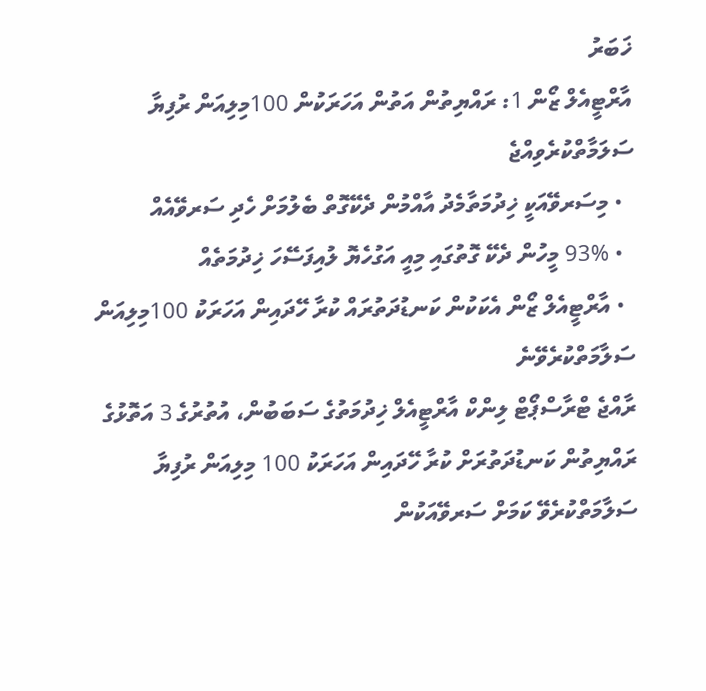ޚަބަރު
އާރްޓީއެލް ޒޯން 1: ރައްޔިތުން އަތުން އަހަރަކުން 100މިލިއަން ރުފިޔާ ސަލަމާތްކުރެވިއްޖެ
  • މިސަރވޭއަކީ ޚިދުމަތާމެދު އާއްމުން ދެކޭގޮތް ބެލުމަށް ހެދި ސަރވޭއެއް
  • 93% މީހުން ދެކޭ ގޮތުގައި މިއީ އަގުހެޔޮ ލުއިފަސޭހަ ޚިދުމަތެއް
  • އާރްޓީއެލް ޒޯން އެކަކުން ކަނޑުދަތުރައް ކުރާ ހޭދައިން އަހަރަކު 100މިލިއަން ސަލާމަތްކުރެވޭނެ
ރާއްޖެ ޓްރާސްޕޯޓް ލިންކް އާރްޓީއެލް ޚިދުމަތުގެ ސަބަބުން، އުތުރުގެ 3 އަތޮޅުގެ ރައްޔިތުން ކަނޑުދަތުރަށް ކުރާ ހޭދައިން އަހަރަކު 100 މިލިއަން ރުފިޔާ ސަލާމަތްކުރެވޭ ކަމަށް ސަރވޭއަކުން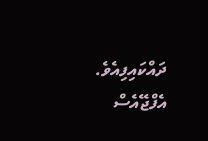ދައްކައިފިއެވެ.
އެފްޖޭއެސް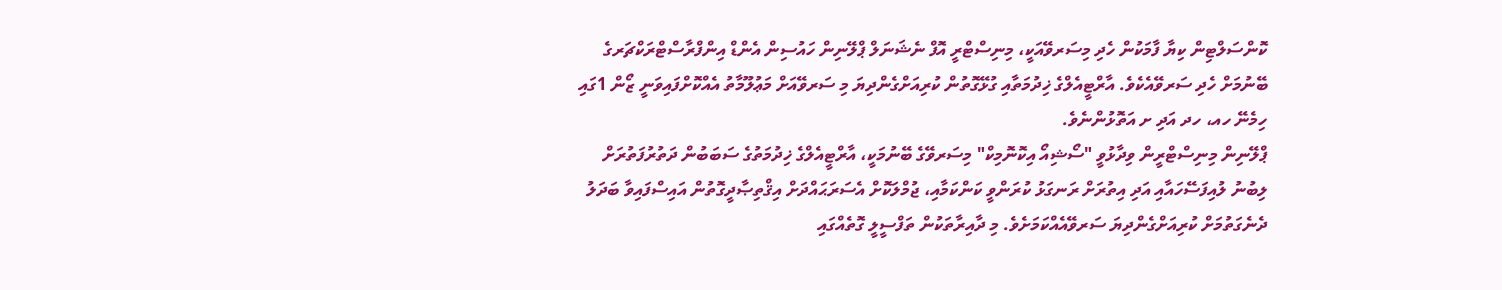ކޮންސަލްޓިން ކިޔާ ފާމަކުން ހެދި މިސަރވޭއަކީ، މިނިސްޓްރީ އޮފް ނެޝަނަލް ޕްލޭނިން ހައުސިން އެންޑް އިންފްރާސްޓްރަކްޗަރގެ ބޭނުމަށް ހެދި ސަރވޭއެކެވެ. އާރްޓީއެލްގެ ޚިދުމަތާއި ގުޅޭގޮތުން ކުރިއަށްގެންދިޔަ މި ސަރވޭއަށް މަޢުލޫމާތު އެއްކޮށްފައިވަނީ ޒޯން 1ގައި ހިމެނޭ ހއ، ހދ އަދި ށ އަތޮޅުންނެވެ.
ޕްލޭނިން މިނިސްޓްރީން ވިދާޅުވީ "ސޯޝިއޯ އިކޮނޮމިކް" މިސަރވޭގެ ބޭނުމަކީ، އާރްޓީއެލްގެ ޚިދުމަތުގެ ސަބަބުން ދަތުރުފަތުރަށް ލިބުނު ލުއިފަސޭހައާއި އަދި އިތުރަށް ރަނގަޅު ކުރަންވީ ކަންކަމާއި، ޖުމްލަކޮށް އެސަރަޙައްދަށް އިޤްތިޞާދީގޮތުން އައިސްފައިވާ ބަދަލު ދެނެގަތުމަށް ކުރިއަށްގެންދިޔަ ސަރވޭއެއްކަމަށެވެ. މި ދާއިރާތަކުން ތަފްސީލީ ގޮތެއްގައި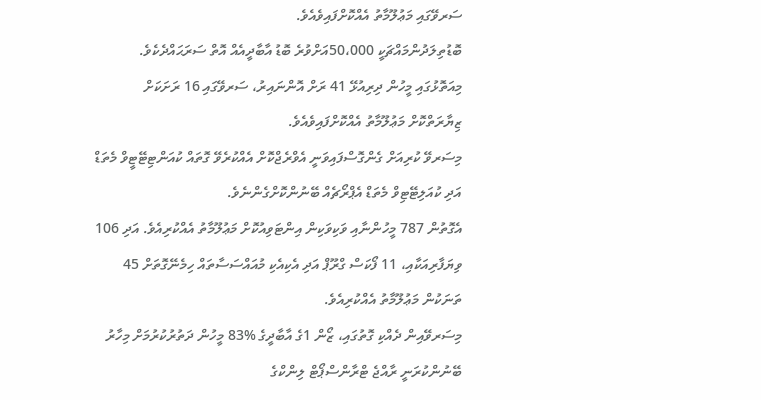ސަރވޭގައި މަޢުލޫމާތު އެއްކޮށްފައިވެއެވެ.
ބޮޑުތިލަދުންމައްޗަކީ 50،000އަށްވުރެ ބޮޑު އާބާދީއެއް އޮތް ސަރަޙައްދެކެވެ. މިއަތޮޅުގައި މީހުން ދިރިއުޅޭ 41 ރަށް އޮންނައިރު، ސަރވޭގައި 16 ރަށަކަށް ޒިޔާރަތްކޮށް މަޢުލޫމާތު އެއްކޮށްފައިވެއެވެ.
މިސަރވޭ ކުރިއަށް ގެންގޮސްފައިވަނީ އެވްރެޖްކޮށް އެއްކުރެވޭ ގޮތައް ކުއަންޓިޓޭޓީވް މެތަޑް އަދި ކުއަލިޓޭޓިވް މެތަޑް އެޕްރޯޗެއް ބޭނުންކޮށްގެންނެވެ.
އެގޮތުން 787 މީހުންނާއި ވަކިވަކިން އިންޓަވިއުކޮށް މަޢުލޫމާތު އެއްކުރިއެވެ. އަދި 106 ވިޔަފާރިއަކާއި، 11 ފޯކަސް ގްރޫޕް އަދި އެކިއެކި މުއައްސަސާތައް ހިމެނޭގޮތަށް 45 ތަނަކުން މަޢުލޫމާތު އެއްކުރިއެވެ.
މިސަރވޭއިން ދެއްކި ގޮތުގައި، ޒޯން 1ގެ އާބާދީގެ %83 މީހުން ދަތުރުކުރުމަށް މިހާރު ބޭނުންކުރަނީ ރާއްޖެ ޓްރާންސްޕޯޓް ލިންކްގެ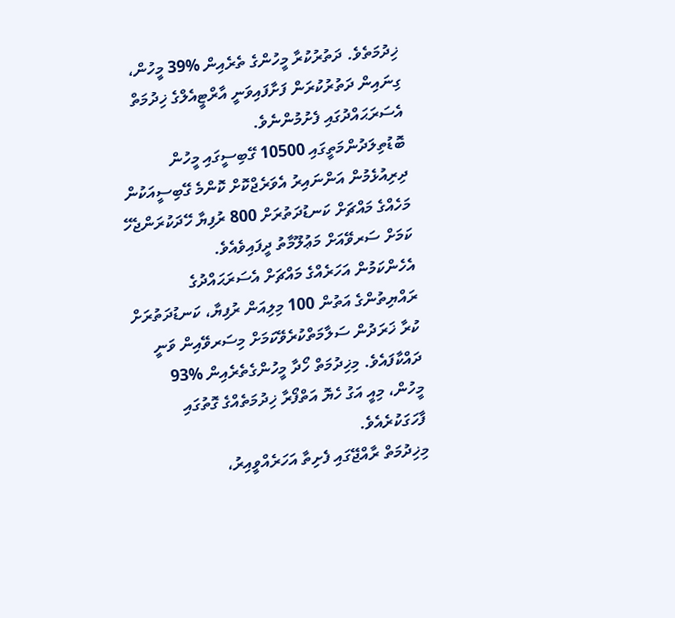ޚިދުމަތެވެ. ދަތުރުކުރާ މީހުންގެ ތެރެއިން %39 މީހުން، ގިނައިން ދަތުރުކުރަން ފަށާފައިވަނީ އާރްޓީއެލްގެ ޚިދުމަތް އެސަރަޙައްދުގައި ފެށުމުންނެވެ.
ބޮޑުތިލަދުންމަތީގައި 10500 ގޭބިސީގައި މީހުން ދިރިއުޅެމުން އަންނައިރު އެވަރެޖްކޮށް ކޮންމެ ގޭބިސީއަކުން މަހެއްގެ މައްޗަށް ކަނޑުދަތުރަށް 800 ރުފިޔާ ހޭދަކުރަންޖެހޭ ކަމަށް ސަރވޭއަށް މަޢުލޫމާތު ދީފައިވެއެވެ.
އެހެންކަމުން އަހަރެއްގެ މައްޗަށް އެސަރަޙައްދުގެ ރައްޔިތުންގެ އަތުން 100 މިލިއަން ރުފިޔާ، ކަނޑުދަތުރަށް ކުރާ ޚަރަދުން ސަލާމަތްކުރެވޭކަމަށް މިސަރވޭއިން ވަނީ ދައްކާފައެވެ. މިޚިދުމަތް ހޯދާ މީހުންގެތެރެއިން %93 މީހުން، މިއީ އަގު ހެޔޮ އަތްފޯރާ ޚިދުމަތެއްގެ ގޮތުގައި ފާހަގަކުރެއެވެ.
މިޚިދުމަތް ރާއްޖޭގައި ފެށިތާ އަހަރެއްވީއިރު،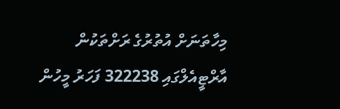މިހާތަނަށް އުތުރުގެ ރަށްތަކުން އާރްޓީއެލްގައި 322238 ފަހަރު މީހުން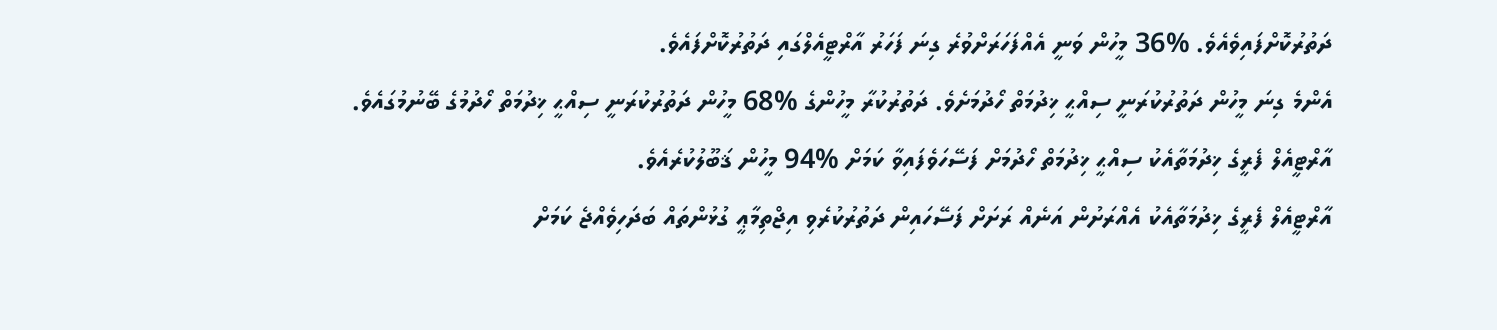ދަތުރުކޮށްފައިވެއެވެ. %36 މީހުން ވަނީ އެއްފަހަރަށްވުރެ ގިނަ ފަހަރު އާރްޓީއެލްގައި ދަތުރުކޮށްފައެވެ.
އެންމެ ގިނަ މީހުން ދަތުރުކުރަނީ ސިއްޙީ ޚިދުމަތް ހޯދުމަށެވެ. ދަތުރުކުރާ މީހުންގެ %68 މީހުން ދަތުރުކުރަނީ ސިއްޙީ ޚިދުމަތް ހޯދުމުގެ ބޭނުމުގައެވެ. އާރްޓީއެލް ފެރީގެ ޚިދުމަތާއެކު ސިއްޙީ ޚިދުމަތް ހޯދުމަށް ފަސޭހަވެފައިވާ ކަމަށް %94 މީހުން ޤަބޫލުކުރެއެވެ.
އާރްޓީއެލް ފެރީގެ ޚިދުމަތާއެކު އެއްރަށުން އަނެއް ރަށަށް ފަސޭހައިން ދަތުރުކުރެވި އިޖްތިމާޢީ ގުޅުންތައް ބަދަހިވެއްޖެ ކަމަށް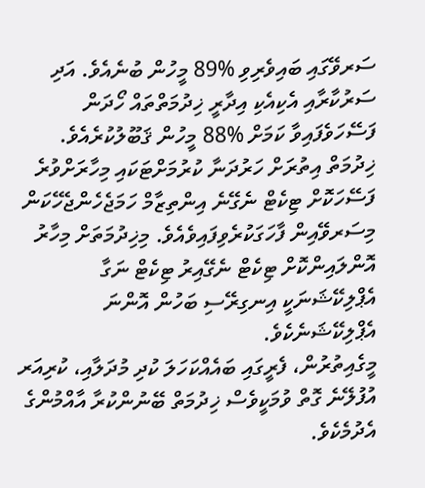ސަރވޭގައި ބައިވެރިވި %89 މީހުން ބުނެއެވެ. އަދި ސަރުކާރާއި އެކިއެކި އިދާރީ ޚިދުމަތްތައް ހޯދަން ފަސޭހަވެފައިވާ ކަމަށް %88 މީހުން ޤަބޫލުކުރެއެވެ.
ޚިދުމަތް އިތުރަށް ހަރުދަނާ ކުރުމަށްޓަކައި މިހާރަށްވުރެ ފަސޭހަކޮށް ޓިކެޓް ނެގޭނެ އިންތިޒާމް ހަމަޖެހެންޖެހޭކަން މިސަރވޭއިން ފާހަގަކުރެވިފައިވެއެވެ. މިޚިދުމަތަށް މިހާރު އޮންލައިންކޮށް ޓިކެޓް ނެގޭއިރު ޓިކެޓް ނަގާ އެޕްލިކޭޝަނަކީ އިނގިރޭސި ބަހުން އޮންނަ އެޕްލިކޭޝަނެކެވެ.
މީގެއިތުރުން، ފެރީގައި ބައެއްކަހަލަ ކުދި މުދަލާއި، ކުރިއަރ އުފުލޭނެ ގޮތް ވުމަކީވެސް ޚިދުމަތް ބޭނުންކުރާ އާއްމުންގެ އެދުމެކެވެ.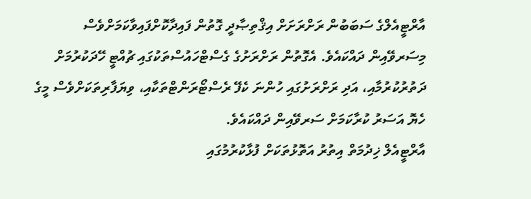އާރްޓީއެލްގެ ސަބަބުން ރަށްރަށަށް އިޤްތިޞާދީ ގޮތުން ފައިދާކޮށްފައިވާކަމަށްވެސް މިސަރވޭއިން ދައްކައެވެ. އެގޮތުން ރަށްރަށުގެ ގެސްޓްހައުސްތަކުގައި ޗުއްޓީ ހޭދަކުރުމަށް ދަތުރުކުރުމާއި، އަދި ރަށްރަށުގައި ހުންނަ ކެފޭ ރެސްޓޯރަންޓްތަކާއި، ވިޔަފާރިތަކަށްވެސް މީގެ ހެޔޮ އަސަރު ކުރާކަމަށް ސަރވޭއިން ދައްކައެވެ.
އާރްޓީއެލް ޚިދުމަތް އިތުރު އަތޮޅުތަކަށް ފުޅާކުރުމުގައި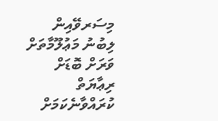މިސަރވޭއިން ލިބުނު މަޢުލޫމާތަށް ވަރަށް ބޮޑަށް ރިޢާޔަތް ކުރައްވާނެކަމަށް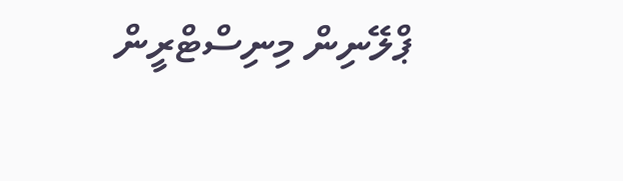ޕްލޭނިން މިނިސްޓްރީން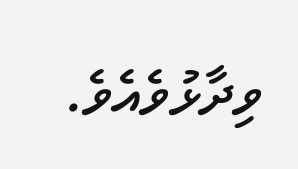ވިދާޅުވެއެވެ.